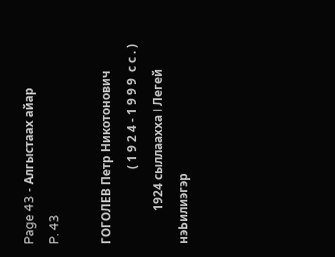Page 43 - Алгыстаах айар
P. 43

ГОГОЛЕВ Петр Никотонович
                         ( 1 9 2 4 - 1 9 9 9  с с . )
           1924 сыллаахха I Легей нэЬилиэгэр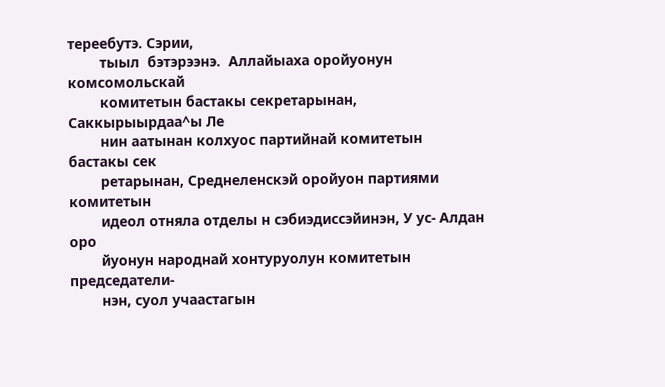тереебутэ. Сэрии,
        тыыл  бэтэрээнэ.  Аллайыаха оройуонун  комсомольскай
        комитетын бастакы секретарынан, Саккырыырдаа^ы Ле
        нин аатынан колхуос партийнай комитетын бастакы сек
        ретарынан, Среднеленскэй оройуон партиями комитетын
        идеол отняла отделы н сэбиэдиссэйинэн, У ус- Алдан оро
        йуонун народнай хонтуруолун комитетын председатели-
        нэн, суол учаастагын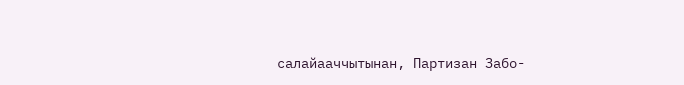салайааччытынан, Партизан Забо-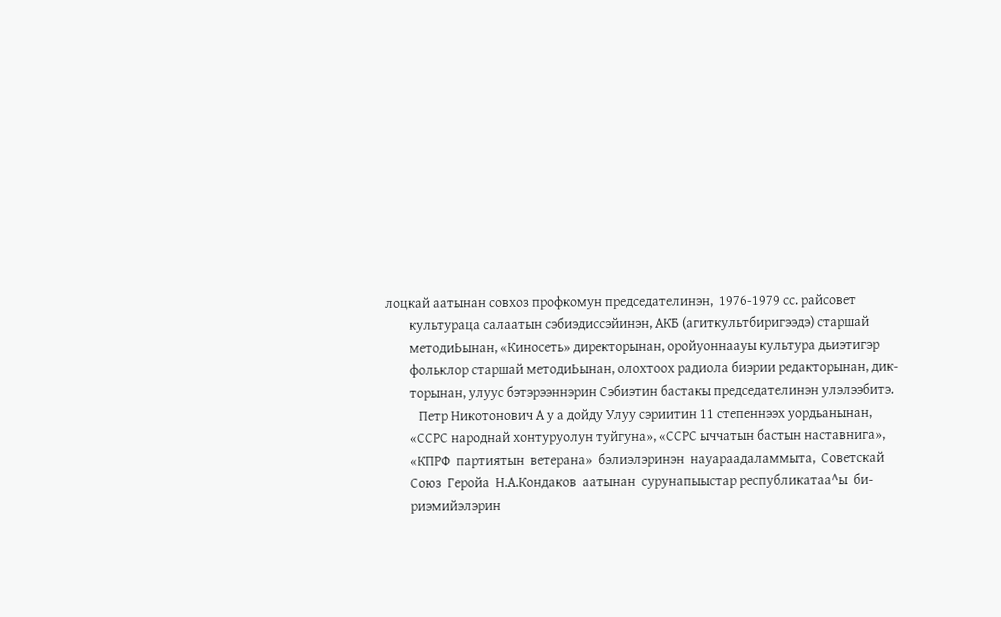лоцкай аатынан совхоз профкомун председателинэн,  1976-1979 сс. райсовет
        культураца салаатын сэбиэдиссэйинэн, АКБ (агиткультбиригээдэ) старшай
        методиЬынан, «Киносеть» директорынан, оройуоннаауы культура дьиэтигэр
        фольклор старшай методиЬынан, олохтоох радиола биэрии редакторынан, дик-
        торынан, улуус бэтэрээннэрин Сэбиэтин бастакы председателинэн улэлээбитэ.
           Петр Никотонович А у а дойду Улуу сэриитин 11 степеннээх уордьанынан,
        «ССРС народнай хонтуруолун туйгуна», «ССРС ыччатын бастын наставнига»,
        «КПРФ  партиятын  ветерана»  бэлиэлэринэн  науараадаламмыта,  Советскай
        Союз  Геройа  Н.А.Кондаков  аатынан  сурунапыыстар республикатаа^ы  би-
        риэмийэлэрин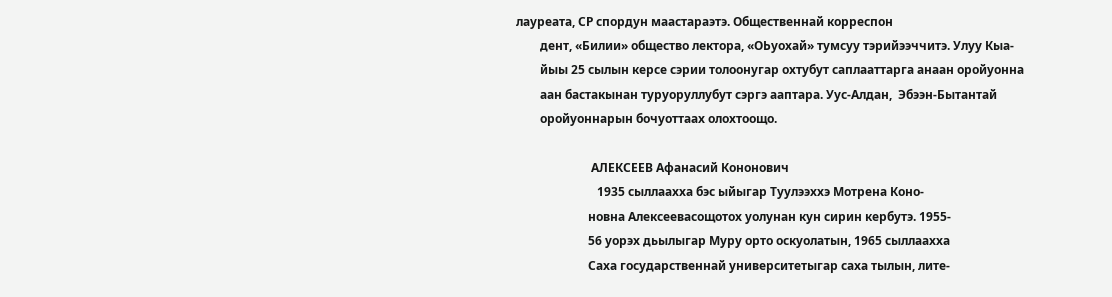лауреата, СР спордун маастараэтэ. Общественнай корреспон
        дент, «Билии» общество лектора, «ОЬуохай» тумсуу тэрийээччитэ. Улуу Кыа-
        йыы 25 сылын керсе сэрии толоонугар охтубут саплааттарга анаан оройуонна
        аан бастакынан туруоруллубут сэргэ ааптара. Уус-Алдан,  Эбээн-Бытантай
        оройуоннарын бочуоттаах олохтоощо.

                         АЛЕКСЕЕВ Афанасий Кононович
                           1935 сыллаахха бэс ыйыгар Туулээххэ Мотрена Коно-
                        новна Алексеевасощотох уолунан кун сирин кербутэ. 1955-
                        56 уорэх дьылыгар Муру орто оскуолатын, 1965 сыллаахха
                        Саха государственнай университетыгар саха тылын, лите-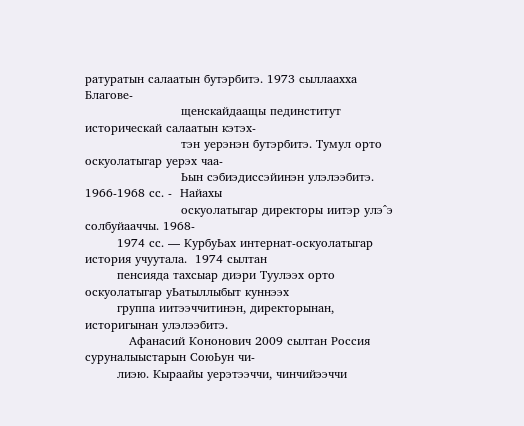ратуратын салаатын бутэрбитэ. 1973 сыллаахха Благове-
                        щенскайдаащы пединститут историческай салаатын кэтэх-
                        тэн уерэнэн бутэрбитэ. Тумул орто оскуолатыгар уерэх чаа-
                        Ьын сэбиэдиссэйинэн улэлээбитэ. 1966-1968 сс. -  Найахы
                        оскуолатыгар директоры иитэр улэ^э солбуйааччы. 1968-
        1974 сс. — КурбуЬах интернат-оскуолатыгар история учуутала.  1974 сылтан
        пенсияда тахсыар диэри Туулээх орто оскуолатыгар уЬатыллыбыт куннээх
        группа иитээччитинэн, директорынан, историгынан улэлээбитэ.
           Афанасий Кононович 2009 сылтан Россия суруналыыстарын СоюЬун чи-
        лиэю. Кыраайы уерэтээччи, чинчийээччи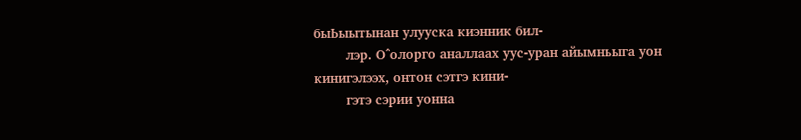быЬыытынан улууска киэнник бил-
        лэр. О^олорго аналлаах уус-уран айымньыга уон кинигэлээх, онтон сэтгэ кини-
        гэтэ сэрии уонна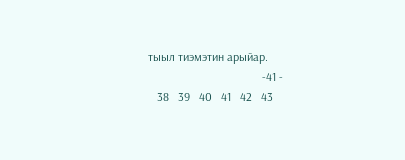тыыл тиэмэтин арыйар.
                                      -41 -
   38   39   40   41   42   43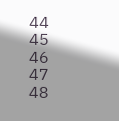44   45   46   47   48